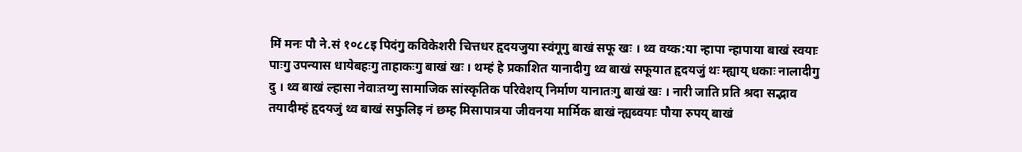मिं मनः पौ ने.सं १०८८इ पिदंगु कविकेशरी चित्तधर हृदयजुया स्वंगूगु बाखं सफू खः । थ्व वय्क:या न्हापा न्हापाया बाखं स्वयाः पाःगु उपन्यास धायेबहःगु ताहाकःगु बाखं खः । थम्हं हे प्रकाशित यानादीगु थ्व बाखं सफूयात हृदयजुं थः म्ह्याय् धकाः नालादीगु दु । थ्व बाखं ल्हासा नेवाःतय्गु सामाजिक सांस्कृतिक परिवेशय् निर्माण यानातःगु बाखं खः । नारी जाति प्रति श्रदा सद्भाव तयादीम्हं हृदयजुं थ्व बाखं सफुलिइ नं छम्ह मिसापात्रया जीवनया मार्मिक बाखं न्ह्यब्वयाः पौया रुपय् बाखं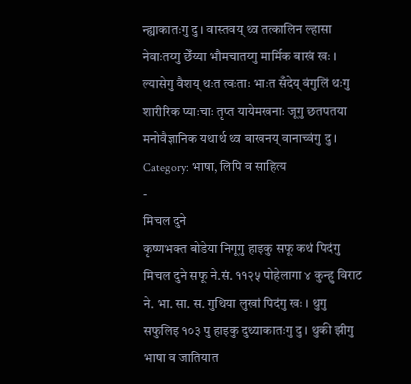न्ह्याकातःगु दु । वास्तवय् थ्व तत्कालिन ल्हासा नेवाःतय्गु छेँय्या भौमचातय्गु मार्मिक बाखं खः । ल्यासेगु वैशय् थःत त्वःताः भाःत सँदेय् वंगुलिं थःगु शारीरिक प्याःचाः तृप्त यायेमखनाः जूगु छतपतया मनोवैज्ञानिक यथार्थ थ्व बाखनय् वानाच्वंगु दु ।
Category: भाषा, लिपि व साहित्य
-
मिचल दुने
कृष्णभक्त बोडेया निगूगु हाइकु सफू कथं पिदंगु मिचल दुने सफू ने.सं. ११२५ पोहेलागा ४ कुन्हु विराट ने. भा. सा. स. गुथिया लुखां पिदंगु खः । थुगु सफुलिइ १०३ पु हाइकु दुथ्याकातःगु दु । थुकी झीगु भाषा व जातियात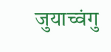जुयाच्वंगु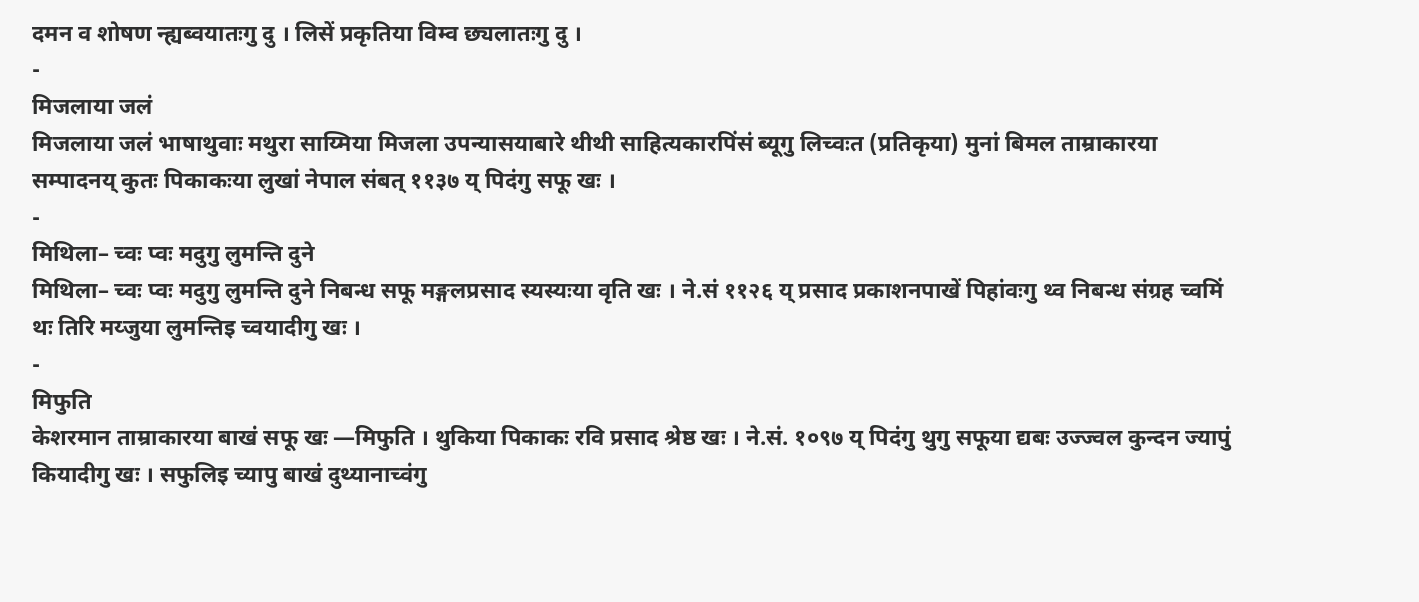दमन व शोषण न्ह्यब्वयातःगु दु । लिसें प्रकृतिया विम्व छ्यलातःगु दु ।
-
मिजलाया जलं
मिजलाया जलं भाषाथुवाः मथुरा साय्मिया मिजला उपन्यासयाबारे थीथी साहित्यकारपिंसं ब्यूगु लिच्वःत (प्रतिकृया) मुनां बिमल ताम्राकारया सम्पादनय् कुतः पिकाकःया लुखां नेपाल संबत् ११३७ य् पिदंगु सफू खः ।
-
मिथिला– च्वः प्वः मदुगु लुमन्ति दुने
मिथिला– च्वः प्वः मदुगु लुमन्ति दुने निबन्ध सफू मङ्गलप्रसाद स्यस्यःया वृति खः । ने.सं ११२६ य् प्रसाद प्रकाशनपाखें पिहांवःगु थ्व निबन्ध संग्रह च्वमिं थः तिरि मय्जुया लुमन्तिइ च्वयादीगु खः ।
-
मिफुति
केशरमान ताम्राकारया बाखं सफू खः —मिफुति । थुकिया पिकाकः रवि प्रसाद श्रेष्ठ खः । ने.सं. १०९७ य् पिदंगु थुगु सफूया द्यबः उज्ज्वल कुन्दन ज्यापुं कियादीगु खः । सफुलिइ च्यापु बाखं दुथ्यानाच्वंगु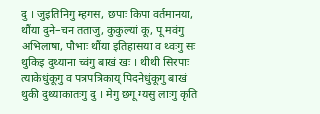दु । जुइतिनिगु म्हगस, छपाः किपा वर्तमानया, थौंया दुने–चन तताजु, कुकुल्यां कू, पू मवंगु अभिलाषा, पौभाः थौंया इतिहासया व थ्वःगु सः थुकिइ दुथ्याना च्वंगु बाखं खः । थीथी सिरपाः त्याकेधुंकूगु व पत्रपत्रिकाय् पिदनेधुंकूगु बाखं थुकी दुथ्याकातःगु दु । मेगु छगू ग्यसु लाःगु कृति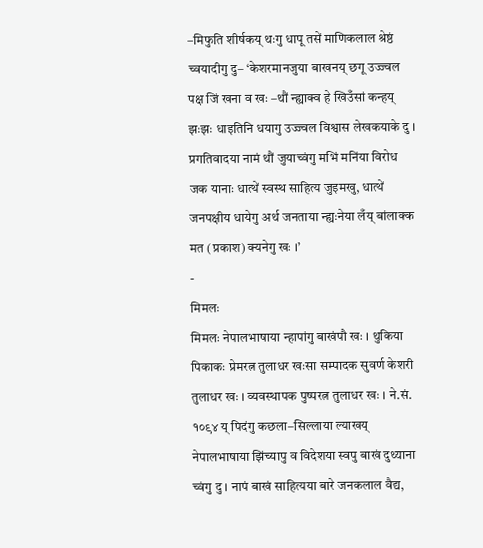–मिफुति शीर्षकय् थःगु धापू तसें माणिकलाल श्रेष्ठं च्वयादीगु दु– ‘केशरमानजुया बाखनय् छगू उज्ज्वल पक्ष जिं खना व खः –थौं न्ह्याक्व हे खिउँसां कन्हय् झःझः धाइतिनि धयागु उज्ज्वल विश्वास लेखकयाके दु । प्रगतिवादया नामं थौं जुयाच्वंगु मभिं मनिंया विरोध जक यानाः धात्थें स्वस्थ साहित्य जुइमखु, धात्थें जनपक्षीय धायेगु अर्थ जनताया न्ह्यःनेया लँय् बांलाक्क मत (प्रकाश) क्यनेगु खः ।’
-
मिमलः
मिमलः नेपालभाषाया न्हापांगु बाखंपौ खः । थुकिया पिकाकः प्रेमरत्न तुलाधर खःसा सम्पादक सुवर्ण केशरी तुलाधर खः । व्यवस्थापक पुष्परत्न तुलाधर खः । ने.सं. १०९४ य् पिदंगु कछला–सिल्लाया ल्याखय् नेपालभाषाया झिंच्यापु व विदेशया स्वपु बाखं दुथ्याना च्वंगु दु । नापं बाखं साहित्यया बारे जनकलाल वैद्य,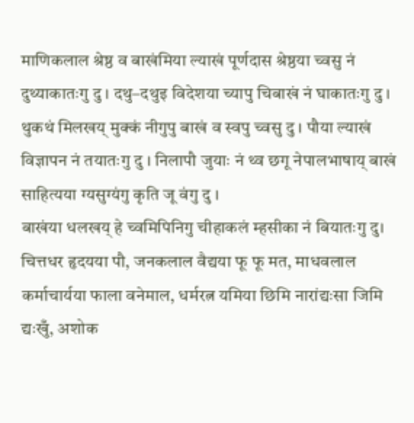माणिकलाल श्रेष्ठ व बाखंमिया ल्याखं पूर्णदास श्रेष्ठया च्वसु नं दुथ्याकातःगु दु । दथु–दथुइ विदेशया च्यापु चिबाखं नं घाकातःगु दु । थुकथं मिलखय् मुक्कं नीगुपु बाखं व स्वपु च्वसु दु । पौया ल्याखं विज्ञापन नं तयातःगु दु । निलापौ जुयाः नं थ्व छगू नेपालभाषाय् बाखं साहित्यया ग्यसुग्यंगु कृति जू वंगु दु ।
बाखंया धलखय् हे च्वमिपिनिगु चीहाकलं म्हसीका नं बियातःगु दु। चित्तधर हृदयया पौ, जनकलाल वैद्यया फू फू मत, माधवलाल कर्माचार्यया फाला वनेमाल, धर्मरत्न यमिया छिमि नारांद्यःसा जिमि द्यःखुँ, अशोक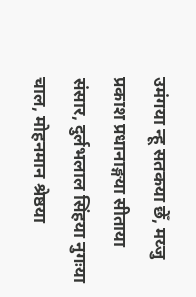उमंगया न्हू सतकया छेँ, मय्जु प्रकाश प्रधानाङ्गया सीताया संसार, दुर्लभलाल सिंहया नुगःया चाल, मोहनमान श्रेष्ठया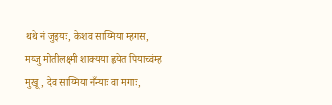थथे नं जुइयः, केशव साय्मिया म्हगस, मय्जु मोतीलक्ष्मी शाक्यया ह्वयेत पियाच्वंम्ह मुखू, देव साय्मिया नँन्याः वा मगाः,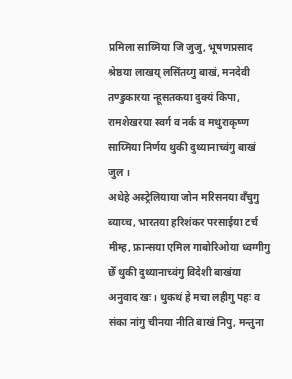प्रमिला साय्मिया जि जुजु, भूषणप्रसाद श्रेष्ठया लाखय् लसिंतय्गु बाखं, मनदेवी तण्डुकारया न्हूसतकया दुक्यं किपा, रामशेखरया स्वर्ग व नर्क व मथुराकृष्ण साय्मिया निर्णय थुकी दुथ्यानाच्वंगु बाखं जुल ।
अथेहे अस्ट्रेलियाया जोन मरिसनया वँचुगु ब्याय्च, भारतया हरिशंकर परसाईया टर्च मीम्ह, फ्रान्सया एमिल गाबोरिओया ध्वग्गीगु छेँ थुकी दुथ्यानाच्वंगु विदेशी बाखंया अनुवाद खः । थुकथं हे मचा लहीगु पहः व संका नांगु चीनया नीति बाखं निपु, मन्तुना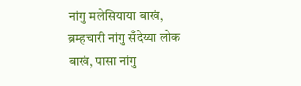नांगु मलेसियाया बाखं, ब्रम्हचारी नांगु सँदेय्या लोक बाखं, पासा नांगु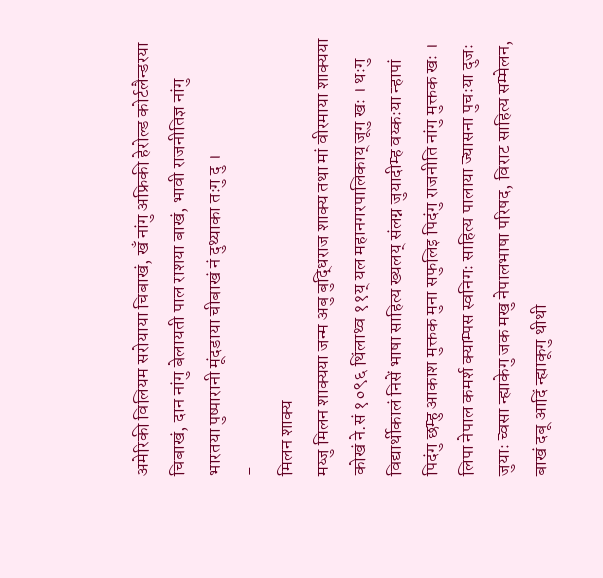अमेरिकी विलियम सरोयाया चिबाखं, खँ नांगु अफ्रिकी हेरोल्ड कोर्टलैन्डरया चिबाखं, दान नांगु बेलायती पाल राशया बाखं, भावी राजनीतिज्ञ नांगु भारतया पुष्पारानी मूंदडाया चीबाखं नं दुथ्याका तःगु दु ।
-
मिलन शाक्य
मय्जु मिलन शाक्यया जन्म अबु बुद्धिराज शाक्य तथा मां वीरमाया शाक्यया कोखं ने.सं १०९६ थिंलाथ्व ११य् यल महानगरपालिकाय् जूगु खः । थःगु विद्यार्थीकालं निसें भाषा साहित्य ख्यलय् संलग्न जुयादीम्ह वय्कःया न्हापां पिदंगु छम्हु आकाश मुक्तक मुना सफुलिइ पिदंगु राजनीति नांगु मुक्तक खः । लिपा नेपाल कमर्श क्याम्पस स्वनिगः साहित्य पालाया ज्यासना पुचःया दुजः जुयाः च्वसा न्ह्याकेगु जक मखु नेपालभाषा परिषद, विराट साहित्य सम्मेलन, बाखं दबू आदिं न्ह्याकूगु थीथी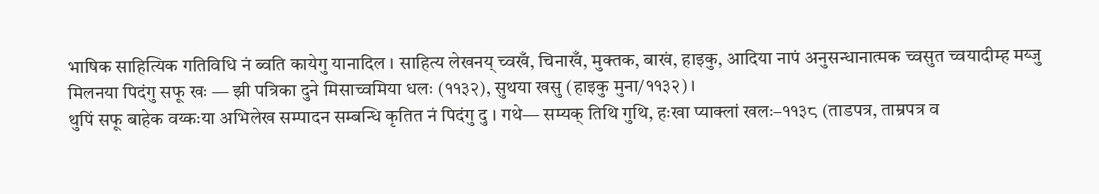भाषिक साहित्यिक गतिविधि नं ब्वति कायेगु यानादिल । साहित्य लेखनय् च्वखँ, चिनाखँ, मुक्तक, बाखं, हाइकु, आदिया नापं अनुसन्धानात्मक च्वसुत च्वयादीम्ह मय्जु मिलनया पिदंगु सफू खः — झी पत्रिका दुने मिसाच्वमिया धलः (११३२), सुथया खसु (हाइकु मुना/११३२)।
थुपिं सफू बाहेक वय्कःया अभिलेख सम्पादन सम्बन्धि कृतित नं पिदंगु दु । गथे— सम्यक् तिथि गुथि, हःखा प्याक्लां खलः–११३८ (ताडपत्र, ताम्रपत्र व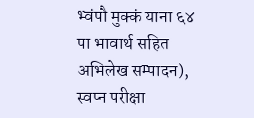भ्वंपौ मुक्कं याना ६४ पा भावार्थ सहित अभिलेख सम्पादन), स्वप्न परीक्षा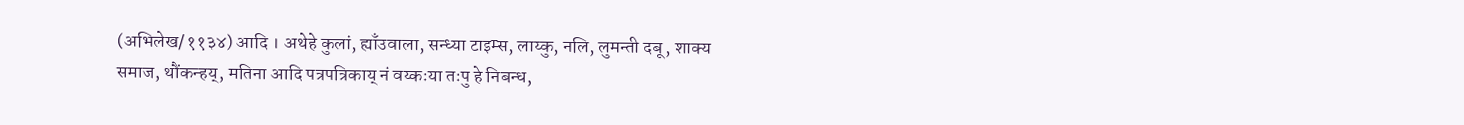(अभिलेख/११३४) आदि । अथेहे कुलां, ह्याँउवाला, सन्ध्या टाइम्स, लाय्कु, नलि, लुमन्ती दबू, शाक्य समाज, थौंकन्हय्, मतिना आदि पत्रपत्रिकाय् नं वय्कःया तःपु हे निबन्ध,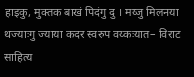हाइकु, मुक्तक बाखं पिदंगु दु । मय्जु मिलनया थज्याःगु ज्याया कदर स्वरुप वय्कःयात– विराट साहित्य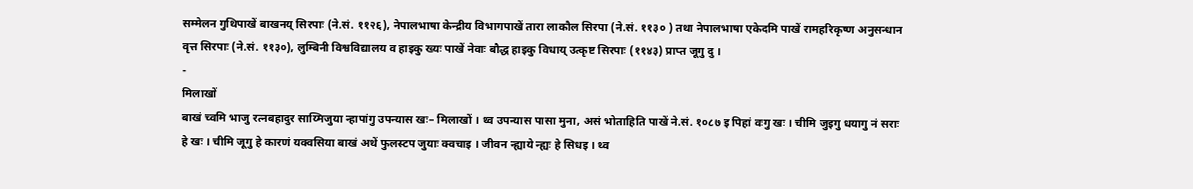सम्मेलन गुथिपाखें बाखनय् सिरपाः (ने.सं. ११२६), नेपालभाषा केन्द्रीय विभागपाखें तारा लाकौल सिरपा (ने.सं. ११३० ) तथा नेपालभाषा एकेदमि पाखें रामहरिकृष्ण अनुसन्धान वृत्त सिरपाः (ने.सं. ११३०), लुम्बिनी विश्वविद्यालय व हाइकु ख्यः पाखें नेवाः बौद्ध हाइकु विधाय् उत्कृष्ट सिरपाः (११४३) प्राप्त जूगु दु ।
-
मिलाखों
बाखं च्वमि भाजु रत्नबहादुर साय्मिजुया न्हापांगु उपन्यास खः– मिलाखों । थ्व उपन्यास पासा मुना, असं भोताहिति पाखें ने.सं. १०८७ इ पिहां वःगु खः । चीमि जुइगु धयागु नं सराः हे खः । चीमि जूगु हे कारणं यक्वसिया बाखं अथें फुलस्टप जुयाः क्वचाइ । जीवन न्ह्याये न्ह्यः हे सिधइ । थ्व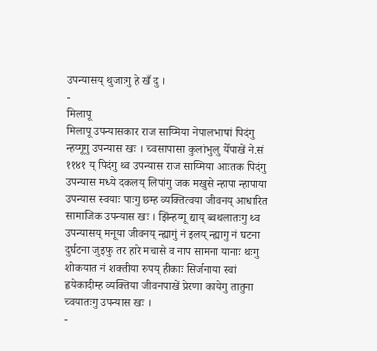उपन्यासय् थुजाःगु हे खँ दु ।
-
मिलापू
मिलापू उपन्यासकार राज साय्मिया नेपालभाषां पिदंगु न्हय्गूगु उपन्यास खः । च्वसापासा कुलांभुलु येँपाखें ने.सं ११४१ य् पिदंगु थ्व उपन्यास राज साय्मिया आःतक पिदंगु उपन्यास मध्ये दकलय् लिपांगु जक मखुसे न्हापा न्हापाया उपन्यास स्वयाः पाःगु छम्ह व्यक्तित्वया जीवनय् आधारित सामाजिक उपन्यास खः । झिंन्हय्गू द्याय् ब्वथलातःगु थ्व उपन्यासय् मनूया जीवनय् न्ह्यागुं नं इलय् न्ह्यागु नं घटना दुर्घटना जुइफु तर हारे मचासे व नाप सामना यानाः थःगु शोकयात नं शक्तीया रुपय् हीकाः सिर्जनाया स्वां ह्वयेकादीम्ह व्यक्तिया जीवनपाखें प्रेरणा कायेगु तातुना च्वयातःगु उपन्यास खः ।
-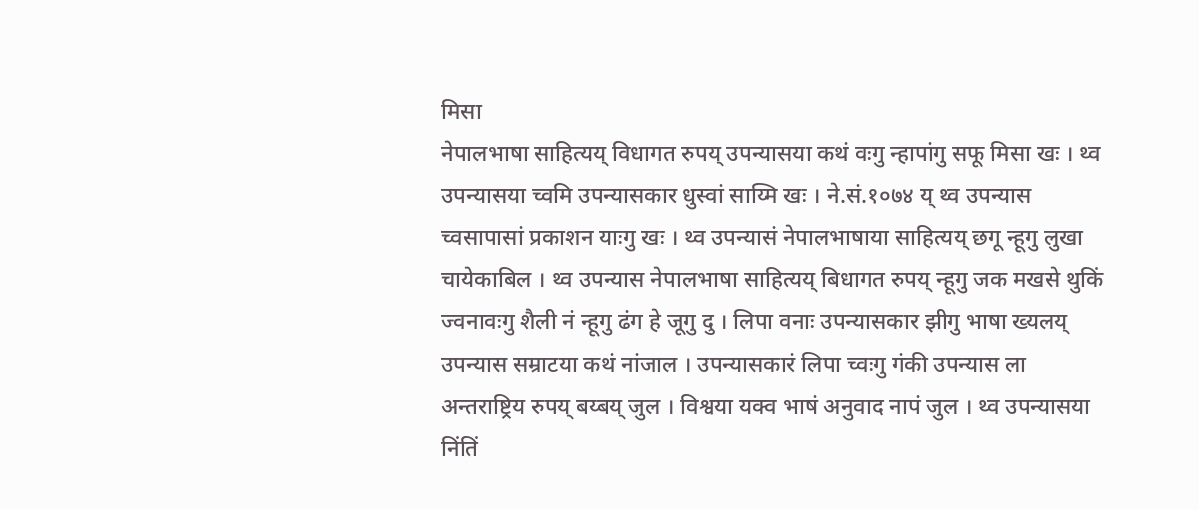मिसा
नेपालभाषा साहित्यय् विधागत रुपय् उपन्यासया कथं वःगु न्हापांगु सफू मिसा खः । थ्व उपन्यासया च्वमि उपन्यासकार धुस्वां साय्मि खः । ने.सं.१०७४ य् थ्व उपन्यास च्वसापासां प्रकाशन याःगु खः । थ्व उपन्यासं नेपालभाषाया साहित्यय् छगू न्हूगु लुखा चायेकाबिल । थ्व उपन्यास नेपालभाषा साहित्यय् बिधागत रुपय् न्हूगु जक मखसे थुकिं ज्वनावःगु शैली नं न्हूगु ढंग हे जूगु दु । लिपा वनाः उपन्यासकार झीगु भाषा ख्यलय् उपन्यास सम्राटया कथं नांजाल । उपन्यासकारं लिपा च्वःगु गंकी उपन्यास ला अन्तराष्ट्रिय रुपय् बय्बय् जुल । विश्वया यक्व भाषं अनुवाद नापं जुल । थ्व उपन्यासया निंतिं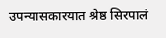उपन्यासकारयात श्रेष्ठ सिरपालं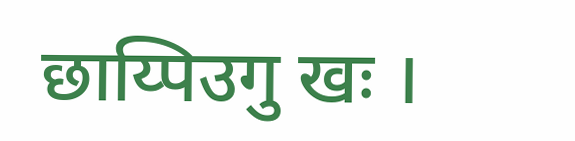छाय्पिउगु खः ।